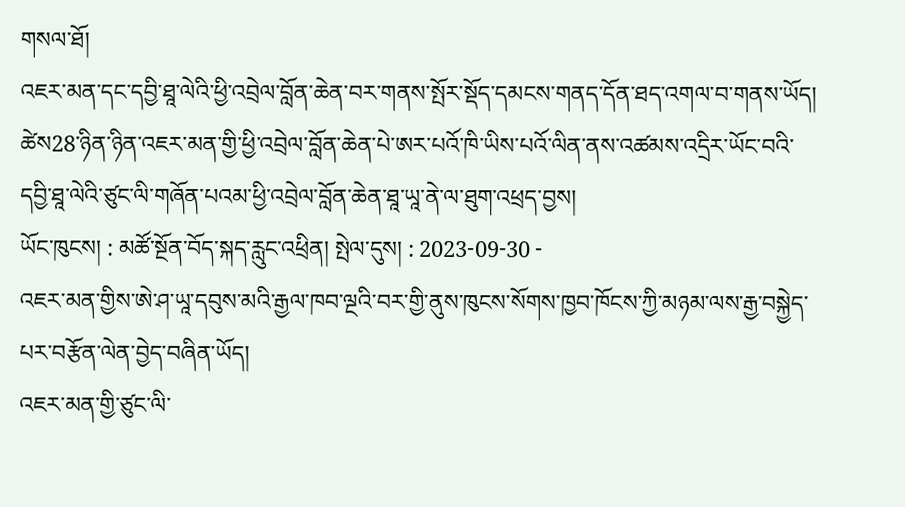གསལ་ཐོ།
འཇར་མན་དང་དབྱི་ཐཱ་ལེའི་ཕྱི་འབྲེལ་བློན་ཆེན་བར་གནས་སྤོར་སྡོད་དམངས་གནད་དོན་ཐད་འགལ་བ་གནས་ཡོད།
ཚེས28་ཉིན་ཉིན་འཇར་མན་གྱི་ཕྱི་འབྲེལ་བློན་ཆེན་པེ་ཨར་པའོ་ཁི་ཡིས་པའོ་ལིན་ནས་འཚམས་འདྲིར་ཡོང་བའི་དབྱི་ཐཱ་ལེའི་ཙུང་ལི་གཞོན་པའམ་ཕྱི་འབྲེལ་བློན་ཆེན་ཐཱ་ཡཱ་ནེ་ལ་ཐུག་འཕྲད་བྱས།
ཡོང་ཁུངས། : མཚོ་སྔོན་བོད་སྐད་རླུང་འཕྲིན། སྤེལ་དུས། : 2023-09-30 -
འཇར་མན་གྱིས་ཨེ་ཤ་ཡཱ་དབུས་མའི་རྒྱལ་ཁབ་ལྔའི་བར་གྱི་ནུས་ཁུངས་སོགས་ཁྱབ་ཁོངས་ཀྱི་མཉམ་ལས་རྒྱ་བསྐྱེད་པར་བརྩོན་ལེན་བྱེད་བཞིན་ཡོད།
འཇར་མན་གྱི་ཙུང་ལི་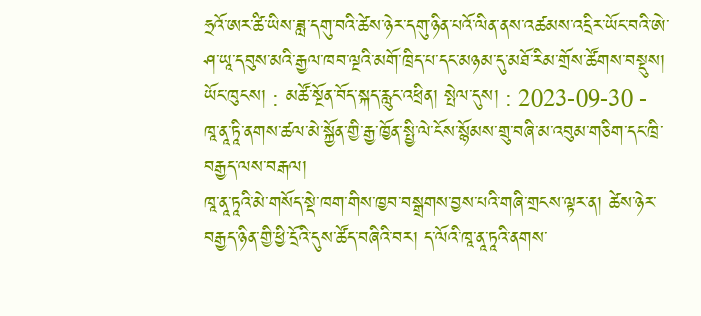ཧྲའོ་ཨར་ཚི་ཡིས་ཟླ་དགུ་བའི་ཚེས་ཉེར་དགུ་ཉིན་པའོ་ལིན་ནས་འཚམས་འདྲིར་ཡོང་བའི་ཨེ་ཤ་ཡཱ་དབུས་མའི་རྒྱལ་ཁབ་ལྔའི་མགོ་ཁྲིད་པ་དང་མཉམ་དུ་མཐོ་རིམ་གྲོས་ཚོགས་བསྡུས།
ཡོང་ཁུངས། : མཚོ་སྔོན་བོད་སྐད་རླུང་འཕྲིན། སྤེལ་དུས། : 2023-09-30 -
ཁཱ་ནཱ་ཏཱི་ནགས་ཚལ་མེ་སྐྱོན་གྱི་རྒྱ་ཁྱོན་སྤྱི་ལེ་ངོས་སྙོམས་གྲུ་བཞི་མ་འབུམ་གཅིག་དང་ཁྲི་བརྒྱད་ལས་བརྒལ།
ཁཱ་ནཱ་ཏཱའི་མེ་གསོད་སྡེ་ཁག་གིས་ཁྱབ་བསྒྲགས་བྱས་པའི་གཞི་གྲངས་ལྟར་ན། ཚེས་ཉེར་བརྒྱད་ཉིན་གྱི་ཕྱི་དྲོའི་དུས་ཚོད་བཞིའི་བར། ད་ལོའི་ཁཱ་ནཱ་ཏཱའི་ནགས་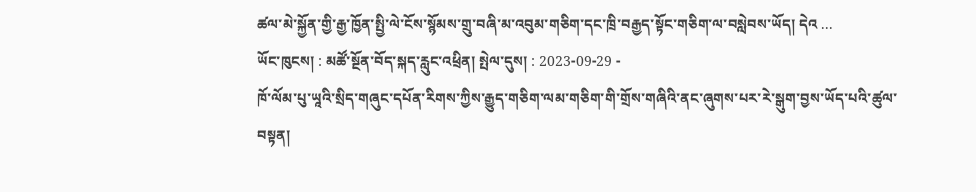ཚལ་མེ་སྐྱོན་གྱི་རྒྱ་ཁྱོན་སྤྱི་ལེ་ངོས་སྙོམས་གྲུ་བཞི་མ་འབུམ་གཅིག་དང་ཁྲི་བརྒྱད་སྟོང་གཅིག་ལ་བསླེབས་ཡོད། དེའ ...
ཡོང་ཁུངས། : མཚོ་སྔོན་བོད་སྐད་རླུང་འཕྲིན། སྤེལ་དུས། : 2023-09-29 -
ཁོ་ལོམ་པུ་ཡཱའི་སྲིད་གཞུང་དཔོན་རིགས་ཀྱིས་རྒྱུད་གཅིག་ལམ་གཅིག་གི་གྲོས་གཞིའི་ནང་ཞུགས་པར་རེ་སྒུག་བྱས་ཡོད་པའི་ཚུལ་བསྟན།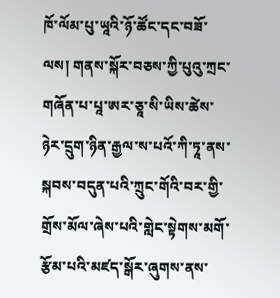ཁོ་ལོམ་པུ་ཡཱའི་ཉོ་ཚོང་དང་བཟོ་ལས། གནས་སྐོར་བཅས་ཀྱི་པུའུ་ཀྲང་གཞོན་པ་པཱ་ཨར་ཅཱ་སི་ཡིས་ཚེས་ཉེར་དྲུག་ཉིན་རྒྱལ་ས་པའོ་ཀི་ཏཱ་ནས་སྐབས་བདུན་པའི་ཀྲུང་གོའི་བར་གྱི་གྲོས་མོལ་ཞེས་པའི་གླེང་སྟེགས་མགོ་རྩོམ་པའི་མཛད་སྒོར་ཞུགས་ནས་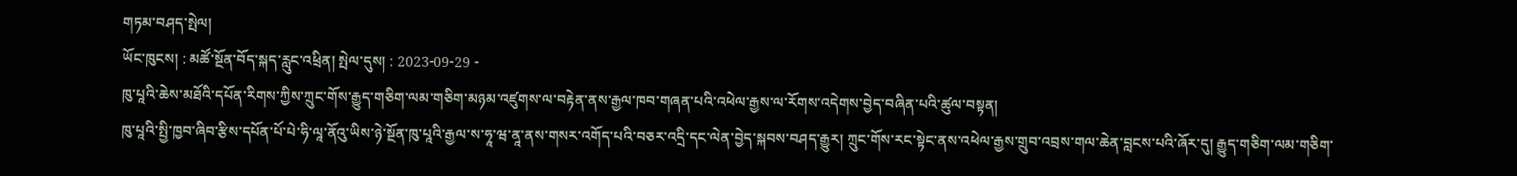གཏམ་བཤད་སྤེལ།
ཡོང་ཁུངས། : མཚོ་སྔོན་བོད་སྐད་རླུང་འཕྲིན། སྤེལ་དུས། : 2023-09-29 -
ཁུ་པཱའི་ཆེས་མཐོའི་དཔོན་རིགས་ཀྱིས་ཀྲུང་གོས་རྒྱུད་གཅིག་ལམ་གཅིག་མཉམ་འཛུགས་ལ་བརྟེན་ནས་རྒྱལ་ཁབ་གཞན་པའི་འཕེལ་རྒྱས་ལ་རོགས་འདེགས་བྱེད་བཞིན་པའི་ཚུལ་བསྟན།
ཁུ་པཱའི་སྤྱི་ཁྱབ་ཞིབ་རྩིས་དཔོན་པོ་པེ་ཧི་ལཱ་ནོའུ་ཡིས་ཉེ་སྔོན་ཁུ་པཱའི་རྒྱལ་ས་ཧཱ་ཝ་ནཱ་ནས་གསར་འགོད་པའི་བཅར་འདྲི་དང་ལེན་བྱེད་སྐབས་བཤད་རྒྱུར། ཀྲུང་གོས་རང་སྟེང་ནས་འཕེལ་རྒྱས་གྲུབ་འབྲས་གལ་ཆེན་བླངས་པའི་ཞོར་དུ། རྒྱུད་གཅིག་ལམ་གཅིག་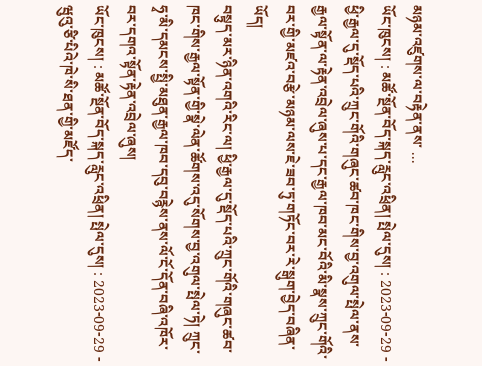མཉམ་འཛུགས་ལ་བརྟེན་ནས་ ...
ཡོང་ཁུངས། : མཚོ་སྔོན་བོད་སྐད་རླུང་འཕྲིན། སྤེལ་དུས། : 2023-09-29 -
ཕྱི་རྒྱལ་དུ་སྡོད་པའི་ཀྲུང་གོའི་གཞུང་ཚབ་ཁང་གིས་བྱ་འགུལ་སྤེལ་ནས་རྒྱལ་སྟོན་ལ་རྟེན་འབྲེལ་ཞུས་པ་དང་རྒྱལ་ཁབ་མང་བོའི་མི་སྣས་ཀྲུང་གོའི་བར་གྱི་མཛའ་བརྩེ་མཉམ་ལས་ཇེ་ཟབ་ཏུ་གཏོང་བར་རེ་སྒུག་བྱེད་བཞིན་ཡོད།
བསྟུད་མར་ཉིན་འགའི་རིང་ལ། ཕྱི་རྒྱལ་དུ་སྡོད་པའི་ཀྲུང་གོའི་གཞུང་ཚབ་ཁང་གིས་རྒྱལ་སྟོན་གྱི་སྣེ་ལེན་ཚོགས་འདུ་སོགས་བྱ་འགུལ་སྤེལ་ཏེ། ཀྲུང་ཧྭ་མི་དམངས་སྤྱི་མཐུན་རྒྱལ་ཁབ་དབུ་བརྙེས་ནས་ལོ་ངོ་དོན་བཞི་འཁོར་བར་དགའ་སྟོན་རྟེན་འབྲེལ་ཞུས།
ཡོང་ཁུངས། : མཚོ་སྔོན་བོད་སྐད་རླུང་འཕྲིན། སྤེལ་དུས། : 2023-09-29 -
ཝུའུ་ཙི་པིའེ་ཁེ་སི་ཐན་གྱི་མཛོད་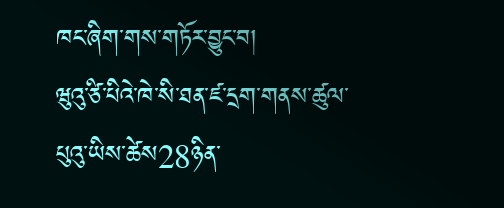ཁང་ཞིག་གས་གཏོར་བྱུང་བ།
ཝུའུ་ཙི་པིའེ་ཁེ་སི་ཐན་ཛ་དྲག་གནས་ཚུལ་པུའུ་ཡིས་ཚེས28ཉིན་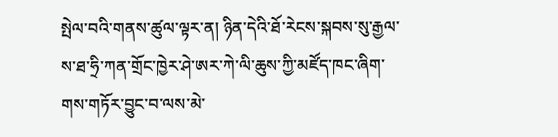སྤེལ་བའི་གནས་ཚུལ་ལྟར་ན། ཉིན་དེའི་ཐོ་རེངས་སྐབས་སུ་རྒྱལ་ས་ཐ་ཧྲི་ཀན་གྲོང་ཁྱེར་ཤེ་ཨར་ཀེ་ལི་ཆུས་ཀྱི་མཛོད་ཁང་ཞིག་གས་གཏོར་བྱུང་བ་ལས་མེ་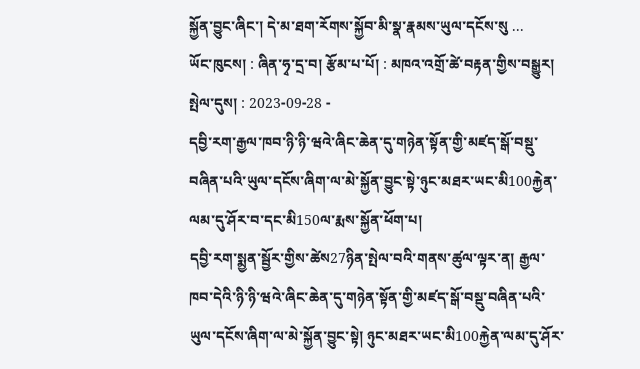སྐྱོན་བྱུང་ཞིང་། དེ་མ་ཐག་རོགས་སྐྱོབ་མི་སྣ་རྣམས་ཡུལ་དངོས་སུ ...
ཡོང་ཁུངས། : ཞིན་ཧྭ་དྲ་བ། རྩོམ་པ་པོ། : མཁའ་འགྲོ་ཚེ་བརྟན་གྱིས་བསྒྱུར། སྤེལ་དུས། : 2023-09-28 -
དབྱི་རག་རྒྱལ་ཁབ་ཉི་ཉི་ཝའེ་ཞིང་ཆེན་དུ་གཉེན་སྟོན་གྱི་མཛད་སྒོ་བསྡུ་བཞིན་པའི་ཡུལ་དངོས་ཞིག་ལ་མེ་སྐྱོན་བྱུང་སྟེ་ཉུང་མཐར་ཡང་མི100རྐྱེན་ལམ་དུ་ཤོར་བ་དང་མི150ལ་རྨས་སྐྱོན་ཕོག་པ།
དབྱི་རག་སྨྱན་སྦྱོར་གྱིས་ཚེས27ཉིན་སྤེལ་བའི་གནས་ཚུལ་ལྟར་ན། རྒྱལ་ཁབ་དེའི་ཉི་ཉི་ཝའེ་ཞིང་ཆེན་དུ་གཉེན་སྟོན་གྱི་མཛད་སྒོ་བསྡུ་བཞིན་པའི་ཡུལ་དངོས་ཞིག་ལ་མེ་སྐྱོན་བྱུང་སྟེ། ཉུང་མཐར་ཡང་མི100རྐྱེན་ལམ་དུ་ཤོར་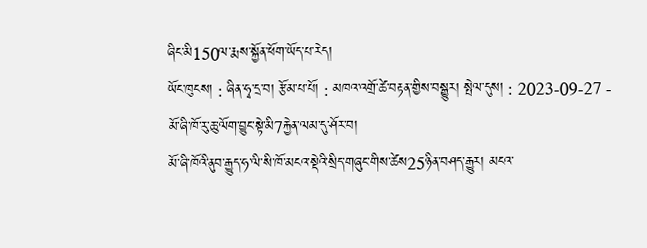ཞིང་མི150ལ་རྨས་སྐྱོན་ཕོག་ཡོད་པ་རེད།
ཡོང་ཁུངས། : ཞིན་ཧྭ་དྲ་བ། རྩོམ་པ་པོ། : མཁའ་འགྲོ་ཚེ་བརྟན་གྱིས་བསྒྱུར། སྤེལ་དུས། : 2023-09-27 -
མོ་ཞི་ཁོ་རུ་ཆུ་ལོག་བྱུང་སྟེ་མི7རྐྱེན་ལམ་དུ་ཤོར་བ།
མོ་ཞི་ཁོའི་ནུབ་རྒྱུད་ཧ་ལི་སི་ཁོ་མངའ་སྡེའི་སྲིད་གཞུང་གིས་ཚེས25ཉིན་བཤད་རྒྱུར། མངའ་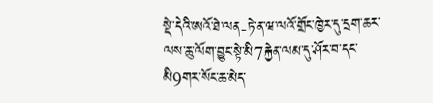སྡེ་དེའི་ཨའོ་ཐེ་ལན-ཏེ་ན་ཝ་ལའོ་གྲོང་ཁྱེར་དུ་དྲག་ཆར་ལས་ཆུ་ལོག་བྱུང་སྟེ་མི7རྐྱེན་ལམ་དུ་ཤོར་བ་དང་མི9གར་སོང་ཆ་མེད་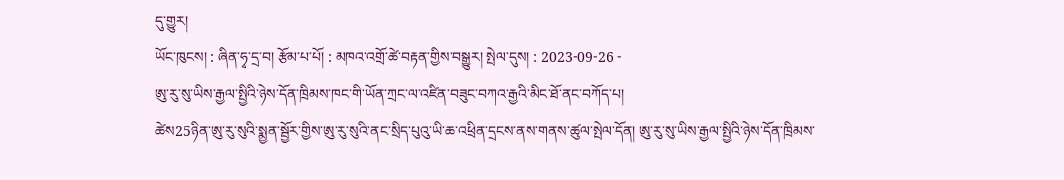དུ་གྱུར།
ཡོང་ཁུངས། : ཞིན་ཧྭ་དྲ་བ། རྩོམ་པ་པོ། : མཁའ་འགྲོ་ཚེ་བརྟན་གྱིས་བསྒྱུར། སྤེལ་དུས། : 2023-09-26 -
ཨུ་རུ་སུ་ཡིས་རྒྱལ་སྤྱིའི་ཉེས་དོན་ཁྲིམས་ཁང་གི་ཡོན་ཀྲང་ལ་འཛིན་བཟུང་བཀའ་རྒྱའི་མིང་ཐོ་ནང་བཀོད་པ།
ཚེས25ཉིན་ཨུ་རུ་སུའི་སྨྱན་སྦྱོར་གྱིས་ཨུ་རུ་སུའི་ནང་སྲིད་པུའུ་ཡི་ཆ་འཕྲིན་དྲངས་ནས་གནས་ཚུལ་སྤེལ་དོན། ཨུ་རུ་སུ་ཡིས་རྒྱལ་སྤྱིའི་ཉེས་དོན་ཁྲིམས་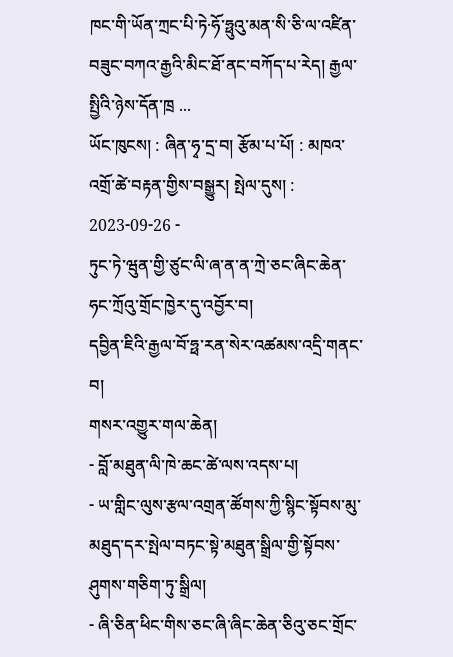ཁང་གི་ཡོན་ཀྲང་པི་ཏེ·ཧོ་ཧྥུའུ་མན་སི་ཅི་ལ་འཛིན་བཟུང་བཀའ་རྒྱའི་མིང་ཐོ་ནང་བཀོད་པ་རེད། རྒྱལ་སྤྱིའི་ཉེས་དོན་ཁྲ ...
ཡོང་ཁུངས། : ཞིན་ཧྭ་དྲ་བ། རྩོམ་པ་པོ། : མཁའ་འགྲོ་ཚེ་བརྟན་གྱིས་བསྒྱུར། སྤེལ་དུས། : 2023-09-26 -
ཏུང་ཏེ་ཝུན་གྱི་ཙུང་ལི་ཞ་ན་ན་ཀྲེ་ཅང་ཞིང་ཆེན་ཧང་ཀྲོའུ་གྲོང་ཁྱེར་དུ་འབྱོར་བ།
དབྱིན་ཇིའི་རྒྱལ་བོ་ཧྥ་རན་སེར་འཚམས་འདྲི་གནང་བ།
གསར་འགྱུར་གལ་ཆེན།
- བློ་མཐུན་ལི་ཁེ་ཆང་ཚེ་ལས་འདས་པ།
- ཡ་གླིང་ལུས་རྩལ་འགྲན་ཚོགས་ཀྱི་སྙིང་སྟོབས་མུ་མཐུད་དར་སྤེལ་བཏང་སྟེ་མཐུན་སྒྲིལ་གྱི་སྟོབས་ཤུགས་གཅིག་ཏུ་སྒྲིལ།
- ཞི་ཅིན་ཕིང་གིས་ཅང་ཞི་ཞིང་ཆེན་ཅིའུ་ཅང་གྲོང་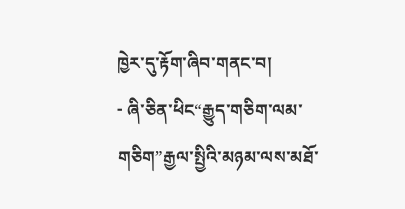ཁྱེར་དུ་རྟོག་ཞིབ་གནང་བ།
- ཞི་ཅིན་ཕིང“རྒྱུད་གཅིག་ལམ་གཅིག”རྒྱལ་སྤྱིའི་མཉམ་ལས་མཐོ་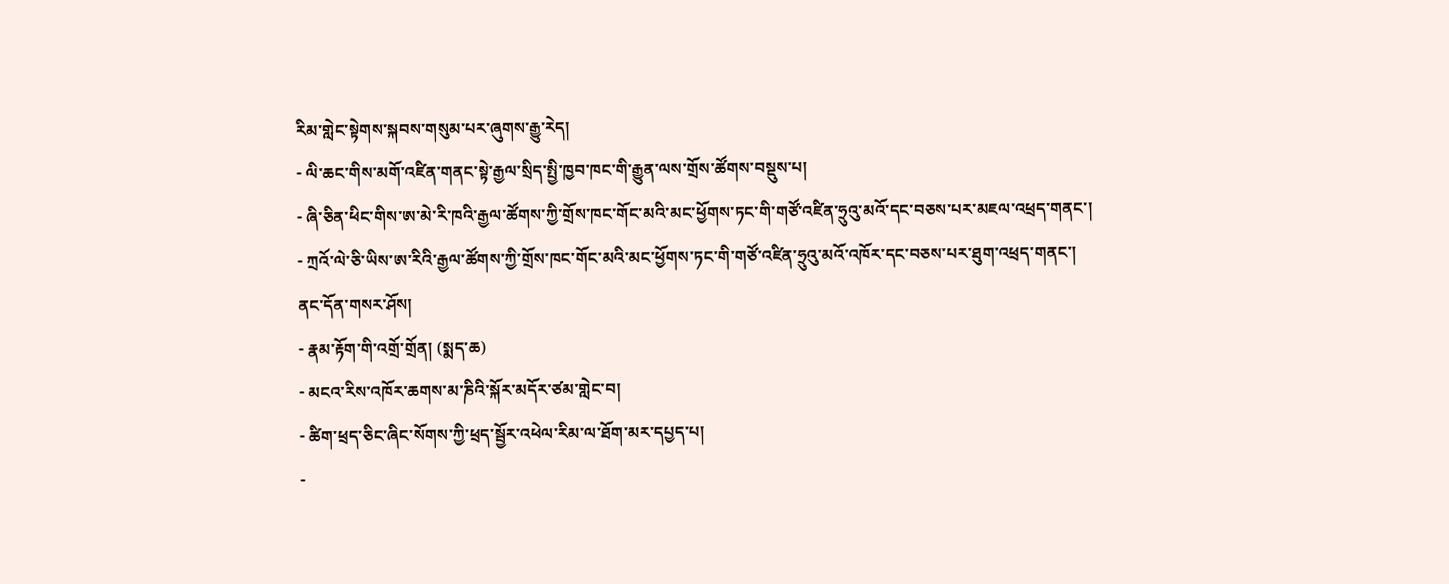རིམ་གླེང་སྟེགས་སྐབས་གསུམ་པར་ཞུགས་རྒྱུ་རེད།
- ལི་ཆང་གིས་མགོ་འཛིན་གནང་སྟེ་རྒྱལ་སྲིད་སྤྱི་ཁྱབ་ཁང་གི་རྒྱུན་ལས་གྲོས་ཚོགས་བསྡུས་པ།
- ཞི་ཅིན་ཕིང་གིས་ཨ་མེ་རི་ཁའི་རྒྱལ་ཚོགས་ཀྱི་གྲོས་ཁང་གོང་མའི་མང་ཕྱོགས་ཏང་གི་གཙོ་འཛིན་ཧྲུའུ་མའོ་དང་བཅས་པར་མཇལ་འཕྲད་གནང་།
- ཀྲའོ་ལེ་ཅི་ཡིས་ཨ་རིའི་རྒྱལ་ཚོགས་ཀྱི་གྲོས་ཁང་གོང་མའི་མང་ཕྱོགས་ཏང་གི་གཙོ་འཛིན་ཧྲུའུ་མའོ་འཁོར་དང་བཅས་པར་ཐུག་འཕྲད་གནང་།
ནང་དོན་གསར་ཤོས།
- རྣམ་རྟོག་གི་འགྲོ་གྲོན། (སྨད་ཆ)
- མངའ་རིས་འཁོར་ཆགས་མ་ཎིའི་སྐོར་མདོར་ཙམ་གླེང་བ།
- ཚིག་ཕྲད་ཅིང་ཞིང་སོགས་ཀྱི་ཕྲད་སྦྱོར་འཕེལ་རིམ་ལ་ཐོག་མར་དཔྱད་པ།
-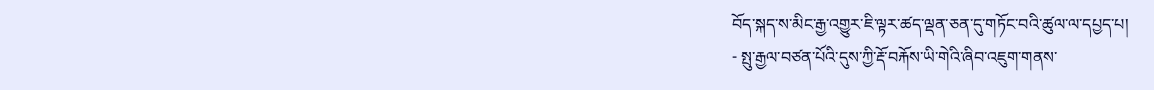བོད་སྐད་ས་མིང་རྒྱ་འགྱུར་ཇི་ལྟར་ཚད་ལྡན་ཅན་དུ་གཏོང་བའི་ཚུལ་ལ་དཔྱད་པ།
- སྤུ་རྒྱལ་བཙན་པོའི་དུས་ཀྱི་རྡོ་བརྐོས་ཡི་གེའི་ཞིབ་འཇུག་གནས་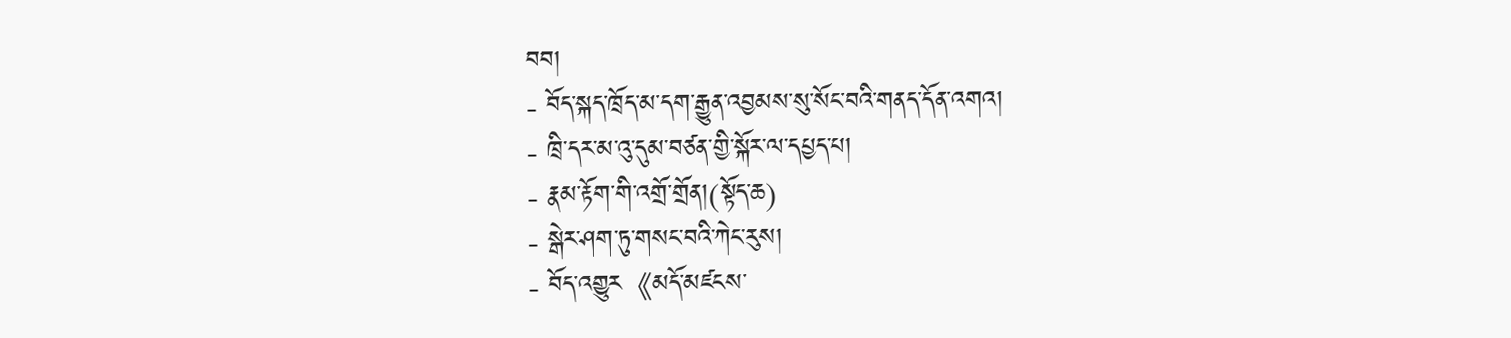བབ།
- བོད་སྐད་ཁྲོད་མ་དག་རྒྱུན་འབྱམས་སུ་སོང་བའི་གནད་དོན་འགའ།
- ཁྲི་དར་མ་འུ་དུམ་བཙན་གྱི་སྐོར་ལ་དཔྱད་པ།
- རྣམ་རྟོག་གི་འགྲོ་གྲོན།(སྟོད་ཆ)
- སྒེར་ཤག་ཏུ་གསང་བའི་ཀེང་རུས།
- བོད་འགྱུར《མདོ་མཛངས་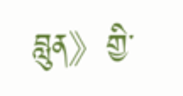བླུན》གྱི་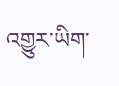འགྱུར་ཡིག་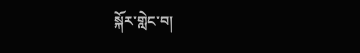སྐོར་གླེང་བ།